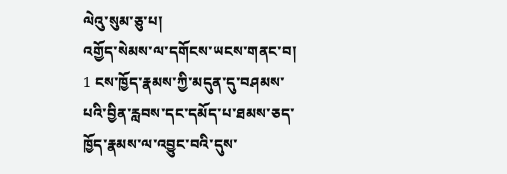ལེའུ་སུམ་ཅུ་པ།
འགྱོད་སེམས་ལ་དགོངས་ཡངས་གནང་བ།
1 ངས་ཁྱོད་རྣམས་ཀྱི་མདུན་དུ་བཤམས་པའི་བྱིན་རླབས་དང་དམོད་པ་ཐམས་ཅད་ཁྱོད་རྣམས་ལ་འབྱུང་བའི་དུས་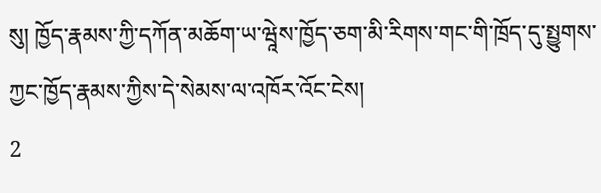སུ། ཁྱོད་རྣམས་ཀྱི་དཀོན་མཆོག་ཡ་ཝཱེས་ཁྱོད་ཅག་མི་རིགས་གང་གི་ཁྲོད་དུ་སྤྱུགས་ཀྱང་ཁྱོད་རྣམས་ཀྱིས་དེ་སེམས་ལ་འཁོར་འོང་ངེས།
2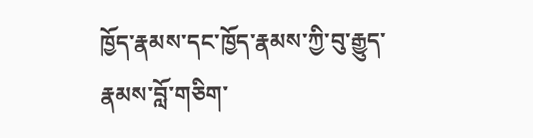ཁྱོད་རྣམས་དང་ཁྱོད་རྣམས་ཀྱི་བུ་རྒྱུད་རྣམས་བློ་གཅིག་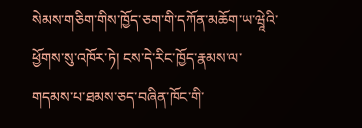སེམས་གཅིག་གིས་ཁྱོད་ཅག་གི་དཀོན་མཆོག་ཡ་ཝཱེའི་ཕྱོགས་སུ་འཁོར་ཏེ། ངས་དེ་རིང་ཁྱོད་རྣམས་ལ་གདམས་པ་ཐམས་ཅད་བཞིན་ཁོང་གི་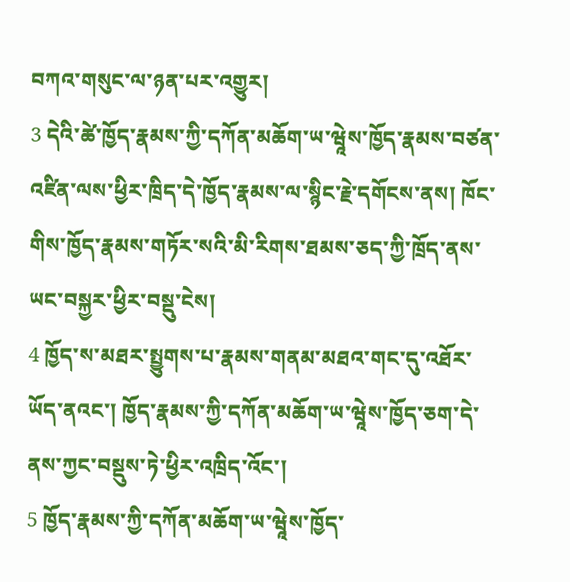བཀའ་གསུང་ལ་ཉན་པར་འགྱུར།
3 དེའི་ཚེ་ཁྱོད་རྣམས་ཀྱི་དཀོན་མཆོག་ཡ་ཝཱེས་ཁྱོད་རྣམས་བཙན་འཛིན་ལས་ཕྱིར་ཁྲིད་དེ་ཁྱོད་རྣམས་ལ་སྙིང་རྗེ་དགོངས་ནས། ཁོང་གིས་ཁྱོད་རྣམས་གཏོར་སའི་མི་རིགས་ཐམས་ཅད་ཀྱི་ཁྲོད་ནས་ཡང་བསྐྱར་ཕྱིར་བསྡུ་ངེས།
4 ཁྱོད་ས་མཐར་སྤྱུགས་པ་རྣམས་གནམ་མཐའ་གང་དུ་འཐོར་ཡོད་ནའང་། ཁྱོད་རྣམས་ཀྱི་དཀོན་མཆོག་ཡ་ཝཱེས་ཁྱོད་ཅག་དེ་ནས་ཀྱང་བསྡུས་ཏེ་ཕྱིར་འཁྲིད་འོང་།
5 ཁྱོད་རྣམས་ཀྱི་དཀོན་མཆོག་ཡ་ཝཱེས་ཁྱོད་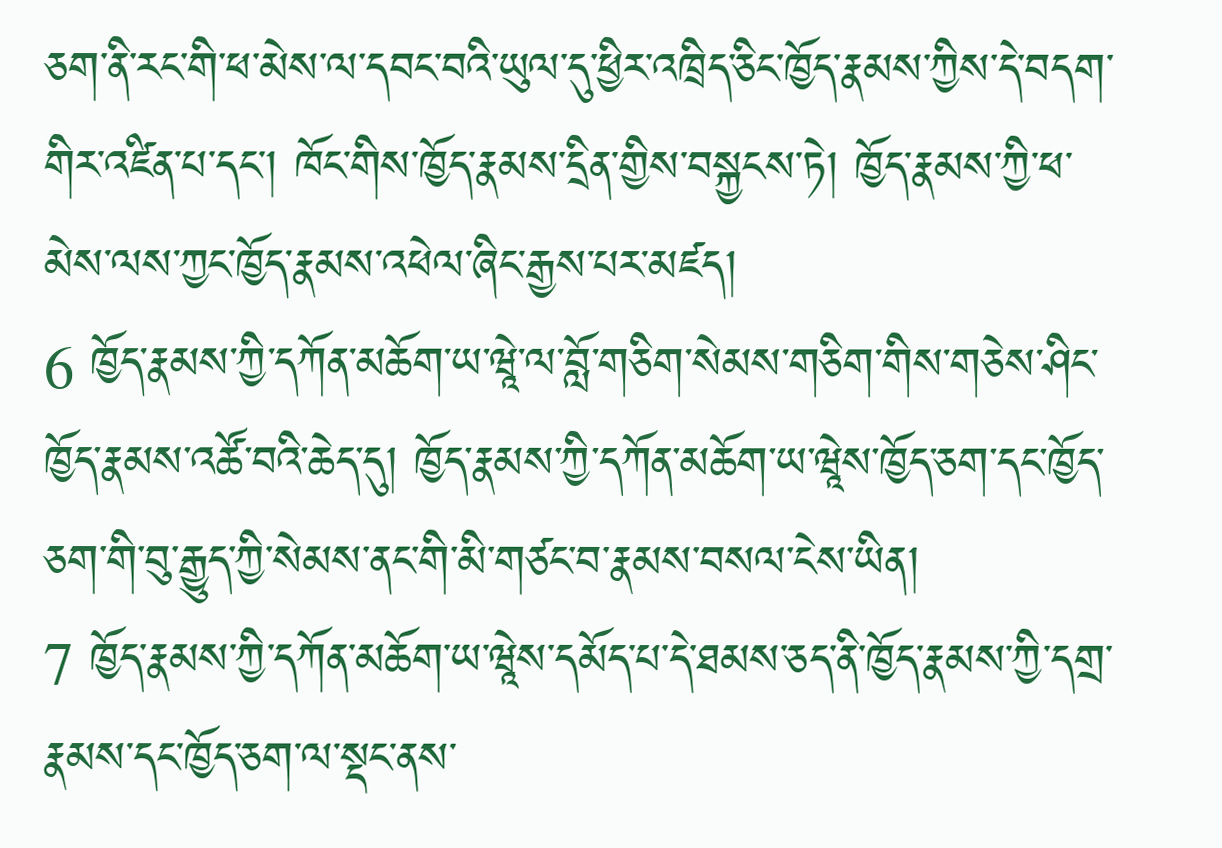ཅག་ནི་རང་གི་ཕ་མེས་ལ་དབང་བའི་ཡུལ་དུ་ཕྱིར་འཁྲིད་ཅིང་ཁྱོད་རྣམས་ཀྱིས་དེ་བདག་གིར་འཛིན་པ་དང་། ཁོང་གིས་ཁྱོད་རྣམས་དྲིན་གྱིས་བསྐྱངས་ཏེ། ཁྱོད་རྣམས་ཀྱི་ཕ་མེས་ལས་ཀྱང་ཁྱོད་རྣམས་འཕེལ་ཞིང་རྒྱས་པར་མཛད།
6 ཁྱོད་རྣམས་ཀྱི་དཀོན་མཆོག་ཡ་ཝཱེ་ལ་བློ་གཅིག་སེམས་གཅིག་གིས་གཅེས་ཤིང་ཁྱོད་རྣམས་འཚོ་བའི་ཆེད་དུ། ཁྱོད་རྣམས་ཀྱི་དཀོན་མཆོག་ཡ་ཝཱེས་ཁྱོད་ཅག་དང་ཁྱོད་ཅག་གི་བུ་རྒྱུད་ཀྱི་སེམས་ནང་གི་མི་གཙང་བ་རྣམས་བསལ་ངེས་ཡིན།
7 ཁྱོད་རྣམས་ཀྱི་དཀོན་མཆོག་ཡ་ཝཱེས་དམོད་པ་དེ་ཐམས་ཅད་ནི་ཁྱོད་རྣམས་ཀྱི་དགྲ་རྣམས་དང་ཁྱོད་ཅག་ལ་སྡང་ནས་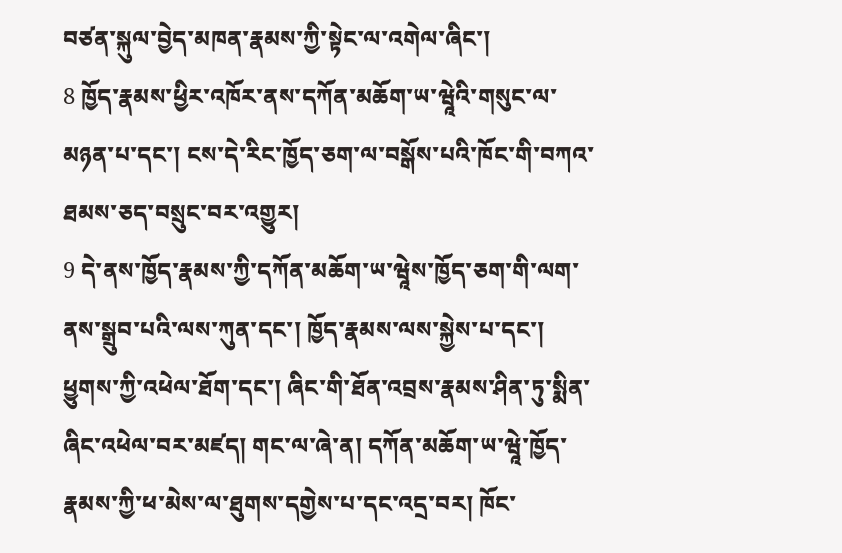བཙན་སྐུལ་བྱེད་མཁན་རྣམས་ཀྱི་སྟེང་ལ་འགེལ་ཞིང་།
8 ཁྱོད་རྣམས་ཕྱིར་འཁོར་ནས་དཀོན་མཆོག་ཡ་ཝཱེའི་གསུང་ལ་མཉན་པ་དང་། ངས་དེ་རིང་ཁྱོད་ཅག་ལ་བསྒོས་པའི་ཁོང་གི་བཀའ་ཐམས་ཅད་བསྲུང་བར་འགྱུར།
9 དེ་ནས་ཁྱོད་རྣམས་ཀྱི་དཀོན་མཆོག་ཡ་ཝཱེས་ཁྱོད་ཅག་གི་ལག་ནས་སྒྲུབ་པའི་ལས་ཀུན་དང་། ཁྱོད་རྣམས་ལས་སྐྱེས་པ་དང་། ཕྱུགས་ཀྱི་འཕེལ་ཐོག་དང་། ཞིང་གི་ཐོན་འབྲས་རྣམས་ཤིན་ཏུ་སྨིན་ཞིང་འཕེལ་བར་མཛད། གང་ལ་ཞེ་ན། དཀོན་མཆོག་ཡ་ཝཱེ་ཁྱོད་རྣམས་ཀྱི་ཕ་མེས་ལ་ཐུགས་དགྱེས་པ་དང་འདྲ་བར། ཁོང་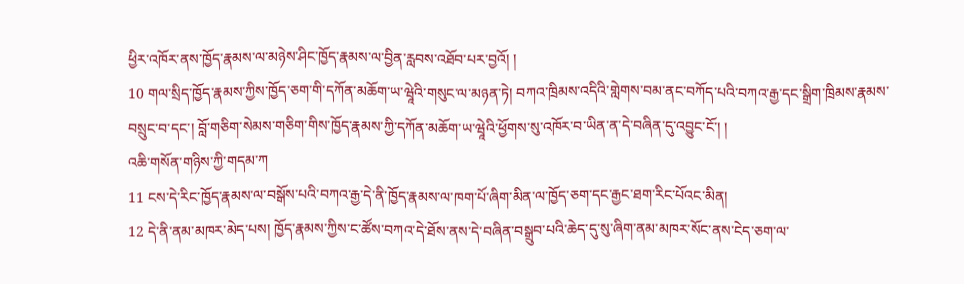ཕྱིར་འཁོར་ནས་ཁྱོད་རྣམས་ལ་མཉེས་ཤིང་ཁྱོད་རྣམས་ལ་བྱིན་རླབས་འཐོབ་པར་བྱའོ། །
10 གལ་སྲིད་ཁྱོད་རྣམས་ཀྱིས་ཁྱོད་ཅག་གི་དཀོན་མཆོག་ཡ་ཝཱེའི་གསུང་ལ་མཉན་ཏེ། བཀའ་ཁྲིམས་འདིའི་གླེགས་བམ་ནང་བཀོད་པའི་བཀའ་རྒྱ་དང་སྒྲིག་ཁྲིམས་རྣམས་བསྲུང་བ་དང་། བློ་གཅིག་སེམས་གཅིག་གིས་ཁྱོད་རྣམས་ཀྱི་དཀོན་མཆོག་ཡ་ཝཱེའི་ཕྱོགས་སུ་འཁོར་བ་ཡིན་ན་དེ་བཞིན་དུ་འབྱུང་ངོ་། །
འཆི་གསོན་གཉིས་ཀྱི་གདམ་ཀ
11 ངས་དེ་རིང་ཁྱོད་རྣམས་ལ་བསྒོས་པའི་བཀའ་རྒྱ་དེ་ནི་ཁྱོད་རྣམས་ལ་ཁག་པོ་ཞིག་མིན་ལ་ཁྱོད་ཅག་དང་རྒྱང་ཐག་རིང་པོའང་མིན།
12 དེ་ནི་ནམ་མཁར་མེད་པས། ཁྱོད་རྣམས་ཀྱིས་ང་ཚོས་བཀའ་དེ་ཐོས་ནས་དེ་བཞིན་བསྒྲུབ་པའི་ཆེད་དུ་སུ་ཞིག་ནམ་མཁར་སོང་ནས་ངེད་ཅག་ལ་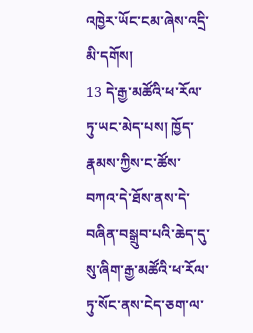འཁྱེར་ཡོང་ངམ་ཞེས་འདྲི་མི་དགོས།
13 དེ་རྒྱ་མཚོའི་ཕ་རོལ་ཏུ་ཡང་མེད་པས། ཁྱོད་རྣམས་ཀྱིས་ང་ཚོས་བཀའ་དེ་ཐོས་ནས་དེ་བཞིན་བསྒྲུབ་པའི་ཆེད་དུ་སུ་ཞིག་རྒྱ་མཚོའི་ཕ་རོལ་ཏུ་སོང་ནས་ངེད་ཅག་ལ་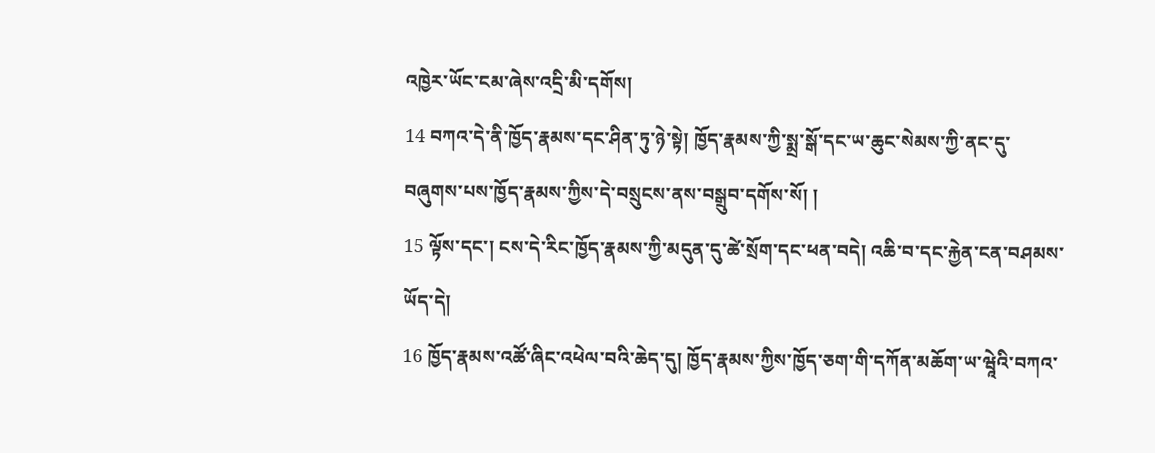འཁྱེར་ཡོང་ངམ་ཞེས་འདྲི་མི་དགོས།
14 བཀའ་དེ་ནི་ཁྱོད་རྣམས་དང་ཤིན་ཏུ་ཉེ་སྟེ། ཁྱོད་རྣམས་ཀྱི་སྨྲ་སྒོ་དང་ཡ་ཆུང་སེམས་ཀྱི་ནང་དུ་བཞུགས་པས་ཁྱོད་རྣམས་ཀྱིས་དེ་བསྲུངས་ནས་བསྒྲུབ་དགོས་སོ། །
15 ལྟོས་དང་། ངས་དེ་རིང་ཁྱོད་རྣམས་ཀྱི་མདུན་དུ་ཚེ་སྲོག་དང་ཕན་བདེ། འཆི་བ་དང་རྐྱེན་ངན་བཤམས་ཡོད་དེ།
16 ཁྱོད་རྣམས་འཚོ་ཞིང་འཕེལ་བའི་ཆེད་དུ། ཁྱོད་རྣམས་ཀྱིས་ཁྱོད་ཅག་གི་དཀོན་མཆོག་ཡ་ཝཱེའི་བཀའ་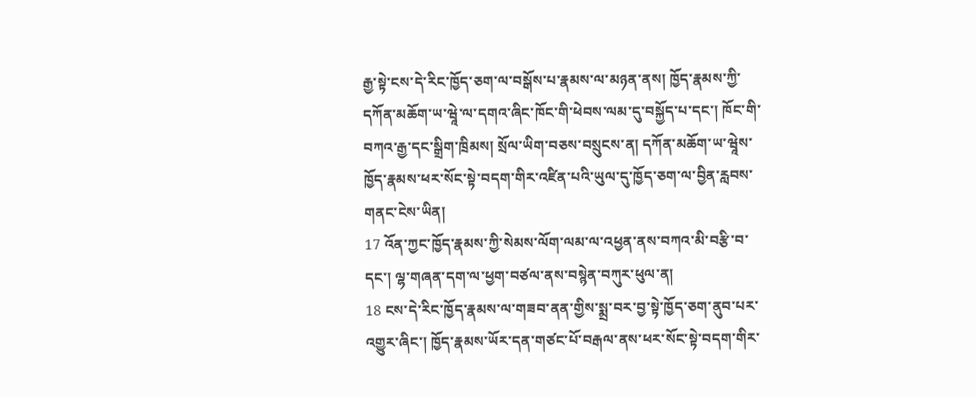རྒྱ་སྟེ་ངས་དེ་རིང་ཁྱོད་ཅག་ལ་བསྒོས་པ་རྣམས་ལ་མཉན་ནས། ཁྱོད་རྣམས་ཀྱི་དཀོན་མཆོག་ཡ་ཝཱེ་ལ་དགའ་ཞིང་ཁོང་གི་ཕེབས་ལམ་དུ་བསྐྱོད་པ་དང་། ཁོང་གི་བཀའ་རྒྱ་དང་སྒྲིག་ཁྲིམས། སྲོལ་ཡིག་བཅས་བསྲུངས་ན། དཀོན་མཆོག་ཡ་ཝཱེས་ཁྱོད་རྣམས་ཕར་སོང་སྟེ་བདག་གིར་འཛིན་པའི་ཡུལ་དུ་ཁྱོད་ཅག་ལ་བྱིན་རླབས་གནང་ངེས་ཡིན།
17 འོན་ཀྱང་ཁྱོད་རྣམས་ཀྱི་སེམས་ལོག་ལམ་ལ་འཕྱན་ནས་བཀའ་མི་བརྩི་བ་དང་། ལྷ་གཞན་དག་ལ་ཕྱག་བཙལ་ནས་བསྙེན་བཀུར་ཕུལ་ན།
18 ངས་དེ་རིང་ཁྱོད་རྣམས་ལ་གཟབ་ནན་གྱིས་སྨྲ་བར་བྱ་སྟེ་ཁྱོད་ཅག་ནུབ་པར་འགྱུར་ཞིང་། ཁྱོད་རྣམས་ཡོར་དན་གཙང་པོ་བརྒལ་ནས་ཕར་སོང་སྟེ་བདག་གིར་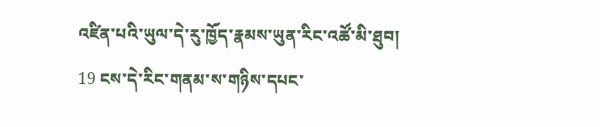འཛིན་པའི་ཡུལ་དེ་རུ་ཁྱོད་རྣམས་ཡུན་རིང་འཚོ་མི་ཐུབ།
19 ངས་དེ་རིང་གནམ་ས་གཉིས་དཔང་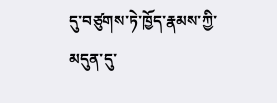དུ་བཙུགས་ཏེ་ཁྱོད་རྣམས་ཀྱི་མདུན་དུ་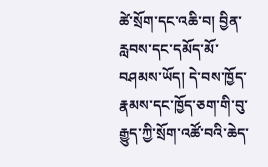ཚེ་སྲོག་དང་འཆི་བ། བྱིན་རླབས་དང་དམོད་མོ་བཤམས་ཡོད། དེ་བས་ཁྱོད་རྣམས་དང་ཁྱོད་ཅག་གི་བུ་རྒྱུད་ཀྱི་སྲོག་འཚོ་བའི་ཆེད་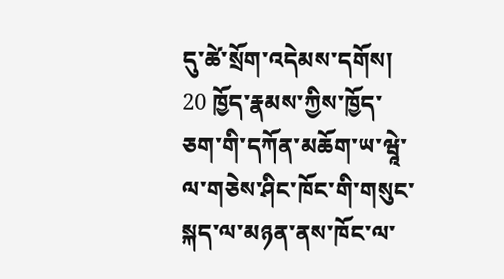དུ་ཚེ་སྲོག་འདེམས་དགོས།
20 ཁྱོད་རྣམས་ཀྱིས་ཁྱོད་ཅག་གི་དཀོན་མཆོག་ཡ་ཝཱེ་ལ་གཅེས་ཤིང་ཁོང་གི་གསུང་སྐད་ལ་མཉན་ནས་ཁོང་ལ་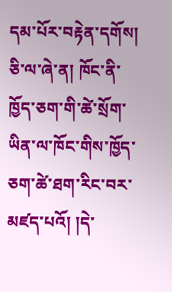དམ་པོར་བརྟེན་དགོས། ཅི་ལ་ཞེ་ན། ཁོང་ནི་ཁྱོད་ཅག་གི་ཚེ་སྲོག་ཡིན་ལ་ཁོང་གིས་ཁྱོད་ཅག་ཚེ་ཐག་རིང་བར་མཛད་པའོ། །དེ་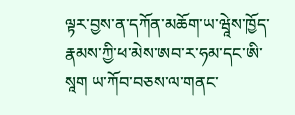ལྟར་བྱས་ན་དཀོན་མཆོག་ཡ་ཝཱེས་ཁྱོད་རྣམས་ཀྱི་ཕ་མེས་ཨབ་ར་ཧམ་དང་ཨི་སཱག ཡ་ཀོབ་བཅས་ལ་གནང་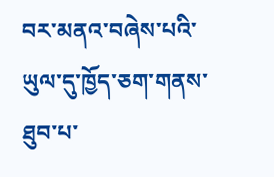བར་མནའ་བཞེས་པའི་ཡུལ་དུ་ཁྱོད་ཅག་གནས་ཐུབ་པ་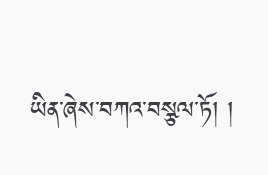ཡིན་ཞེས་བཀའ་བསྩལ་ཏོ། །